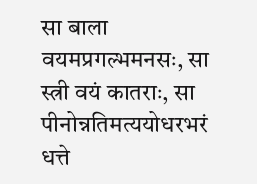सा बाला वयमप्रगल्भमनसः, सा स्त्री वयं कातराः, सा पीनोन्नतिमत्ययोधरभरं धत्ते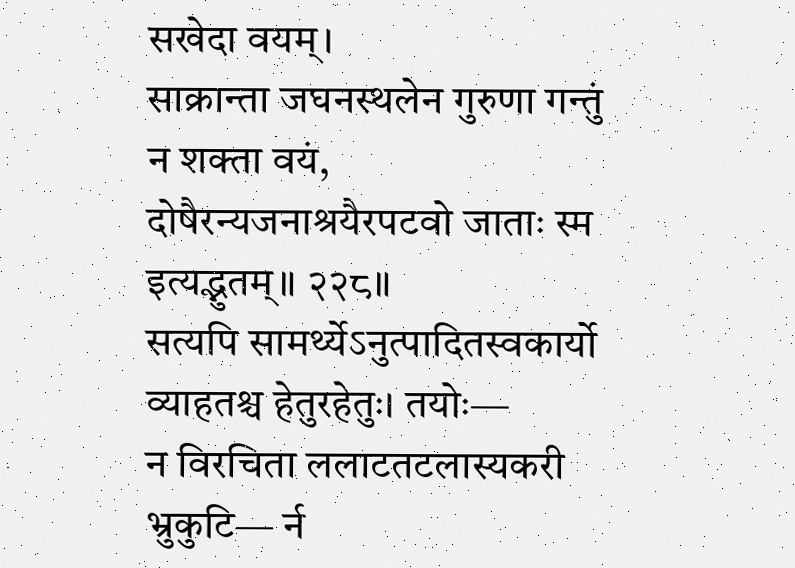सखेदा वयम्।
साक्रान्ता जघनस्थलेन गुरुणा गन्तुं न शक्ता वयं, दोषैरन्यजनाश्रयैरपटवो जाताः स्म इत्यद्भुतम्॥ २२८॥
सत्यपि सामर्थ्येऽनुत्पादितस्वकार्यो व्याहतश्च हेतुरहेतुः। तयोः—
न विरचिता ललाटतटलास्यकरी भ्रुकुटि— र्न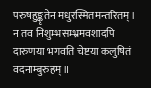परुषहुङ्कृतेन मधुरस्मितमन्तरितम्।
न तव निशुम्भसम्भ्रमवशादपि दारुणया भगवति चेष्टया कलुषितं वदनाम्बुरुहम्॥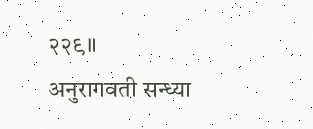२२९॥
अनुरागवती सन्ध्या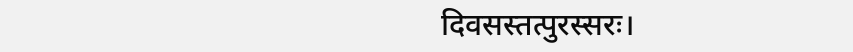दिवसस्तत्पुरस्सरः।